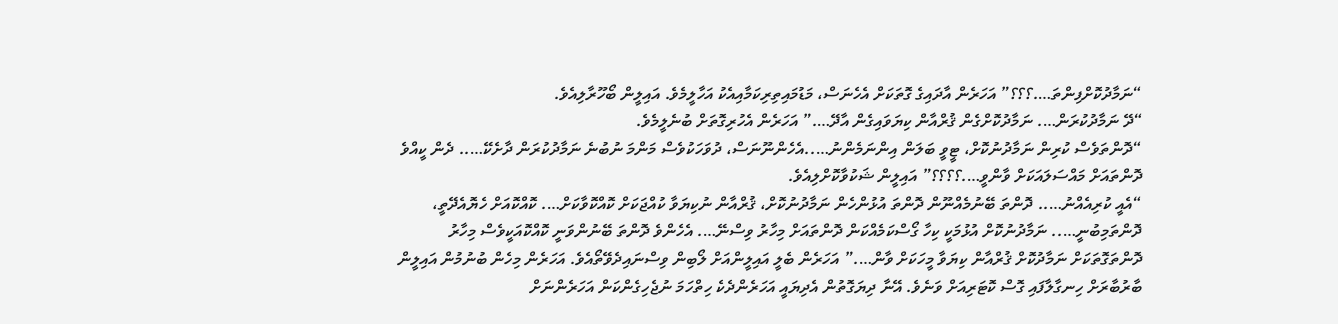“ނަމާދުކޮށްފިންތަ….؟؟؟” އަހަރެން އާދައިގެ ގޮތަކަށް އެހެނަސް، މަޑުމައިތިރިކަމާއިއެކު އަހާލީމެވެ. އައިލީން ބޯހޫރާލިއެވެ.
“ދޭ ނަމާދުކުރަން…. ނަމާދުކޮށްގެން ޤުރްއާން ކިޔަވައިގެން އާދޭ….” އަހަރެން އެހުރިގޮތަށް ބުނެލީމެވެ.
“ދޮންތަވެސް ކުރިން ނަމާދުނުކޮށް، ޓީވީ ބަލަން އިންނަމެންނު…..އެހެންނޫނަސް، ދުވަހަކުވެސް މަންމަ ނުބުނެ ނަމާދުކުރަން ދާށެކޭ….. ދެން ކީއްވެ ދޮންތައަށް މައްސަލައަކަށް ވާންވީ….؟؟؟؟” އައިލީން ޝަކުވާކޮށްލިއެވެ.
“އެއީ ކުރިއެއްނު….. ދޮންތަ ބޭނުމެއްނޫން ދޮންތަ އުޅުންހެން ނަމާދުނުކޮށް، ޤުރްއާން ނުކިޔަވާ ކުއްޖަކަށް ކޮއްކޮވާކަށް…. ކޮއްކޮއަށް ހެޔޮއެދޭތީ، ދޮންތަމިބުނީ….. ނަމާދުނުކޮށް އުޅުމަކީ ކިހާ ގޯސްކަމެއްކަން ދޮންތައަށް މިހާރު ވިސްނޭ…. އެހެންވެ ދޮންތަ ބޭނުންވަނީ ކޮއްކޮއަކީވެސް މިހާރު ދޮންތަގޮތަކަށް ނަމާދުކޮށް ޤުރްއާން ކިޔަވާ މީހަކަށް ވާން….” އަހަރެން ބެލީ އައިލީންއަށް ލޯބިން ވިސްނައިދެވޭތޯއެވެ. އަހަރެން މިހެން ބުނުމުން އައިލީން ބާރުބާރަށް ހިނގާލާފައި ގޮސް ކޮޓަރިއަށް ވަނެވެ. އޭނާ ދިޔަގޮތުން އެދިޔައީ އަހަރެންދެކެ ހިތްހަމަ ނުޖެހިގެންކަން އަހަރެންނަށް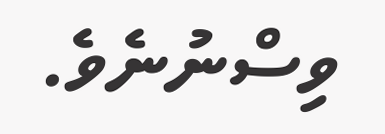ވިސްނުނެވެ.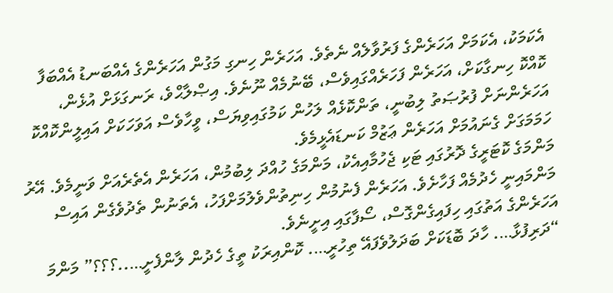އެކަމަކު، އެކަމަށް އަހަރެންގެ ފަރުވާލެއް ނެތެވެ. އަހަރެން ހިނގި މަގުން އަހަރެންގެ އެއްބަނޑު އެއްބަފާ ކޮއްކޮ ހިނގާކަށް، އަހަރެން ފަހަރެއްގައިވެސް، ބޭނުމެއް ނޫނެވެ. އިޞްލާޙްވެ، ރަނގަޅަށް އުޅެން، އަހަރެންނަށް ފުރުޞަތު ލިބުނީ، ތަންކޮޅެއް ލަހުން ކަމުގައިވިޔަސް، ވީހާވެސް އަވަހަކަށް އައިލީންކޮއްކޮ ހަމަމަގަށް ގެނައުމަށް އަހަރެން ޢަޒުމް ކަނޑައެޅީމެވެ.
މަންމަގެ ކޮޓަރީގެ ދޮރުގައި ޓަކި ޖެހުމާއިއެކު، މަންމަގެ ހުއްދަ ލިބުމުން، އަހަރެން އެތެރެއަށް ވަނީމެވެ. އޭރު މަންމައިނީ ހެދުމެއް ފަހާށެވެ. އަހަރެން ފެނުމުން ހިނިތުންވެލުމަށްފަހު، އެތަނުން ތެދުވެގެން އައިސް އަހަރެންގެ އަތުގައި ހިފައިގެންގޮސް، ސޯފާގައި އިށީނެވެ.
“ދަރިފުޅާ…. ހާދަ ބޮޑަކަށް ބަދަލުވެފައޭ ތިހުރީ…. ކޮންއިރަކު ތީގެ ހެދުން ލާންފެށީ…..؟؟؟” މަންމަ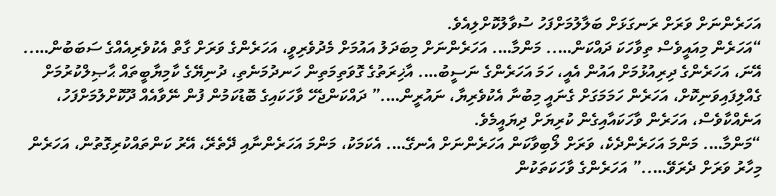އަހަރެންނަށް ވަރަށް ރަނގަޅަށް ބަލާލުމަށްފަހު ސުވާލުކޮށްލިއެވެ.
“އަހަރެން މިއައީވެސް ތިވާހަކަ ދައްކަން….. މަންމާ…. އަހަރެންނަށް މިބަދަލު އައުމަށް މެދުވެރިވީ، އަހަރެންގެ ވަރަށް ގާތް އެކުވެރިއެއްގެ ސަބަބުން….. އޭނަ، އަހަރެންގެ ދިރިއުޅުމަށް އައުން އެއީ، ހަމަ އަހަރެންގެ ނަސީބު…. އާޚިރަތުގެ ގޮވަތިމަތިން ހަނދުމަނެތި، ދުނިޔޭގެ ކާމިޔާބީތައް ޙާޞިލްކުރުމަށް ގެއްލިފައިވަނިކޮށް، އަހަރެން ހަމަމަގަށް ގެނައީ މިބުނާ އެކުވެރިޔާ، ނައުރީން….” ދައްކަންޖެހޭ ވާހަކައިގެ ބޮޑުކަމުން ފުން ނޭވާއެއް ދޫކޮށްލުމަށްފަހު، އަނެއްކާވެސް، އަހަރެން ވާހަކައާއިގެން ކުރިޔަށް ދިޔައީމެވެ.
“މަންމާ…. މަންމަ އަހަރެންދެކެ، ވަރަށް ލޯބިވާކަން އަހަރެންނަށް އެނގޭ…. އެކަމަކު، މަންމަ އަހަރެންނާއި ދޭތެރޭ، އޭރު ކަންތައްކުރިގޮތުން، އަހަރެން މިހާރު ވަރަށް ދެރަވޭ…..” އަހަރެންގެ ވާހަކަތަކުން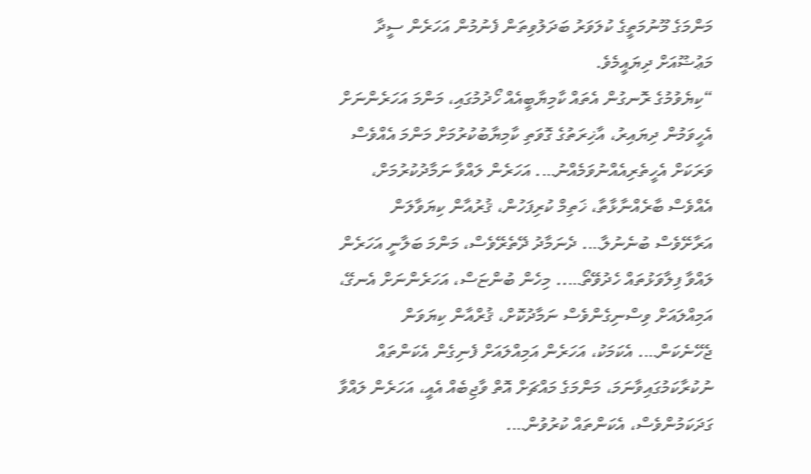މަންމަގެ މޫނުމަތީގެ ކުލަވަރު ބަދަލުވިތަން ފެނުމުން އަހަރެން ސީދާ މަޢުޟޫއަށް ދިޔައީމެވެ.
“ކިޔެވުމުގެ ރޮނގުން އެތައް ކާމިޔާބީއެއް ހޯދުމުގައި، މަންމަ އަހަރެންނަށް އެހީވަމުން ދިޔައިރު، އާޚިރަތުގެ ގޮވަތި ކާމިޔާބުކުރުމަށް މަންމަ އެއްވެސް ވަރަކަށް އެހީތެރިއެއްނުވަމެއްނު…. އަހަރެން ލައްވާ ނަމާދުކުރުމަށް، އެއްވެސް ބާރެއްނާޅާތާ، ޚަތިމް ކުރިފަހުން، ޤުރުއާން ކިޔަވާލަން އަރާށޭވެސް ބުނެނުލާ…. ދެނަމާދު ދޭތެރޭވެސް، މަންމަ ބަލާނީ އަހަރެން ލައްވާ ފިލާވަޅުތައް ހެދުވޭތޯ….. މިހެން ބުންޏަސް، އަހަރެންނަށް އެނގޭ، އަމިއްލައަށް ވިސްނިގެންވެސް ނަމާދުކޮށް، ޤުރްއާން ކިޔަވަން ޖެހޭނެކަން…. އެކަމަކު، އަހަރެން އަމިއްލައަށް ފެނިގެން އެކަންތައް ނުކުރާކަމުގައިވާނަމަ، މަންމަގެ މައްޗަށް އޮތް ވާޖިބެއް އެއީ، އަހަރެން ލައްވާ ގަދަކަމުންވެސް، އެކަންތައް ކުރުވުން….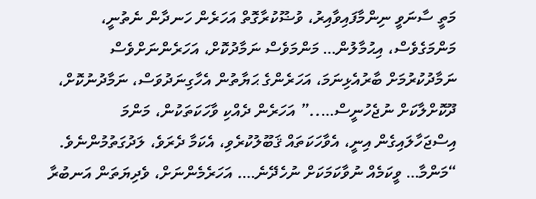މަތީ ސާނަވީ ނިންމާފައިވާއިރު، ވުޟޫކުރާގޮތް އަހަރެން ހަނދާން ނެތުނީ، މަންމަގެވެސް، އިޙުމާލުން… މަންމަވެސް ނަމާދުކޮށް، އަހަރެންނަށްވެސް ނަމާދުކުރުމަށް ބާރުއެޅިނަމަ، އަހަރެންގެ ޙަޔާތުން އެހާގިނަދުވަސް، ނަމާދުނުކޮށް، ދޫކޮށްލާކަށް ނުޖެހުނީސް…..” އަހަރެން ދެއްކި ވާހަކަތަކުން، މަންމަ އިސްޖަހާލައިގެން އިނީ، އެވާހަކަތައް ޤަބޫލުކުރެވި، އެކަމާ ދެރަވެ، ލަދުގަތުމުންނެވެ.
“މަންމާ… ވީކަމެއް ނުވާކަމަކަށް ނުހެދޭނެ…. އަހަރެމެންނަށް، ވެދިޔަތަން އަނބުރާ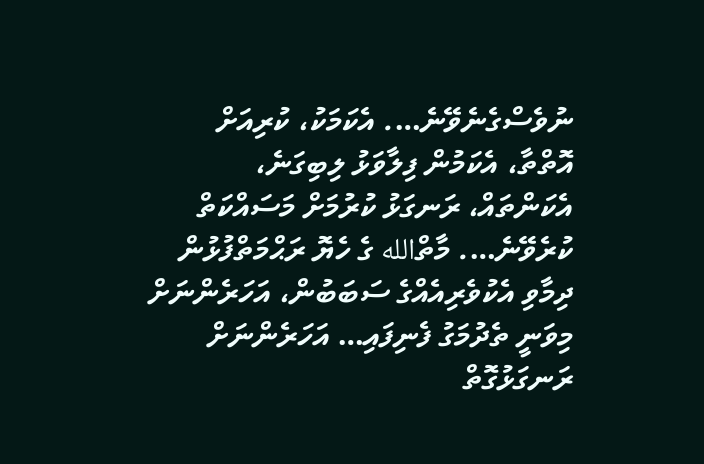ނުވެސްގެނެވޭނެ…. އެކަމަކު، ކުރިއަށް އޮތްތާ، އެކަމުން ފިލާވަޅު ލިބިގަނެ، އެކަންތައް، ރަނގަޅު ކުރުމަށް މަސައްކަތް ކުރެވޭނެ…. މާތްالله ގެ ހެޔޮ ރަޙްމަތްފުޅުން ދިމާވި އެކުވެރިއެއްގެ ސަބަބުން، އަހަރެންނަށް މިވަނީ ތެދުމަގު ފެނިފައި… އަހަރެންނަށް ރަނގަޅުގޮތް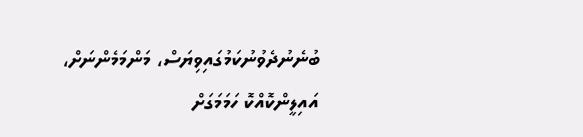ބުނެނުދެވުނުކަމުގައިވިޔަސް، މަންމަމެންނަށް، އައިލީންކޮއްކޮ ހަމަމަގަށް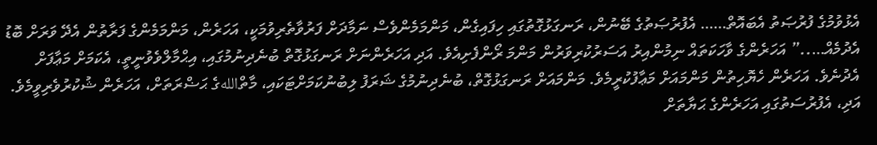އެޅުވުމުގެ ފުރުޞަތު އެބައޮތް…… އެފުރުޞަތުގެ ބޭނުން، ރަނގަޅުގޮތުގައި ހިފައިގެން، މަންމަމެންވެސް ނަމާދަށް ފަރުވާތެރިވުމަކީ، އަހަރެން، މަންމަމެންގެ ފަރާތުން އެދޭ ވަރަށް ބޮޑު އެދުމެއް…..” އަހަރެންގެ ވާހަކަތައް ނިމުންއިރު އަސަރުކުރިވަރުން މަންމަ ރޯންފެށިއެވެ. އަދި އަހަރެންނަށް ރަނގަޅުގޮތް ބުނެދިނުމުގައި، އިޙްމާލްވެވުނީތީ، އެކަމަށް މަޢާފަށް އެދުނެވެ. އަހަރެން ހެޔޮހިތުން މަންމައަށް މަޢާފުކުރީމެވެ. މަންމައަށް ރަނގަޅުގޮތް، ބުނެދިނުމުގެ ޝަރަފު ލިބުނުކަމަށްޓަކައި، މާތްاللهގެ ޙަޟްރަތަށް، އަހަރެން ޝުކުރުވެރިވީމެވެ. އަދި، އެފުރުސަތުގައި އަހަރެންގެ ޙަޔާތަށް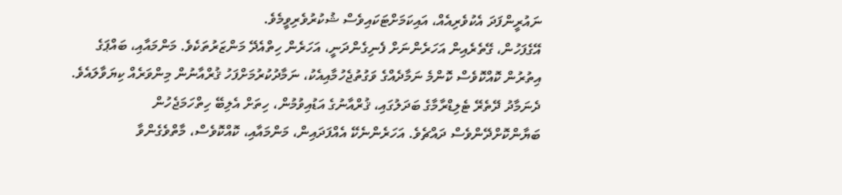ނައުރީންފަދަ އެކުވެރިއެއް، އައިކަމަށްޓަކައިވެސް ޝުކުރުވެރިވީމެވެ.
އޭގެފަހުން، ގޭތެރެއިން އަހަރެންނަށް ފެނިގެންދަނީ، އަހަރެން ހިތްއެދޭ މަންޒަރުތަކެވެ. މަންމައާއި، ބައްޕަގެ އިތުރުން ކޮއްކޮވެސް ކޮންމެ ނަމާދެއްގެ ވަގުތުޖެހުމާއިއެކު، ނަމާދުކުރުމަށްފަހު ޤުރްއާނުން މިންވަރެއް ކިޔަވާލައެވެ. ދެނަމާދު ދޭތެރޭ ޓެލިޑްރާމާގެ ބަދަލުގައި، ޤުރްއާނުގެ އަޑުއިވުމުން، ހިތަށް އެލިބޭ ހިތްހަމަޖެހުން ބަޔާންކޮށްދޭންވެސް ދައްޗެވެ. އަހަރެންނެކޭ އެއްފަދައިން، މަންމައާއި، ކޮއްކޮވެސް، މާތްވެގެންވާ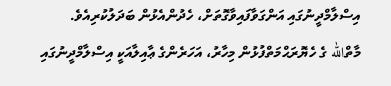އިސްލާމްދީނުގައި އަންގަވާފައިވާގޮތަށް، ހެދުންއެޅުން ބަދަލުކުރިއެވެ.
މާތްالله ގެ ހެޔޮރަޙްމަތްފުޅުން މިހާރު، އަހަރެންގެ ޢާއިލާއަކީ އިސްލާމްދީނުގައި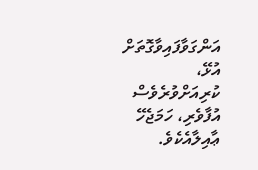އަންގަވާފައިވާގޮތަށް އުޅޭ، ކުރިއަށްވުރެވެސް އުފާވެރި، ހަމަޖެހޭ ޢާއިލާއެކެވެ.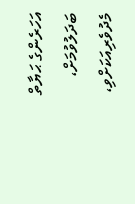އަހަރެންގެ ޙަޔާތް ބަދަލުވުމަށް، މެދުވެރިއަކަށްވި،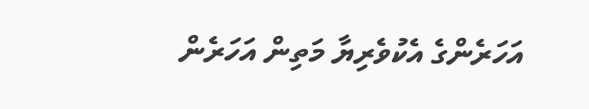އަހަރެންގެ އެކުވެރިޔާ މަތިން އަހަރެން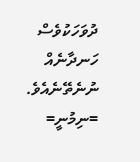ދުވަހަކުވެސް ހަނދާނެއް ނުނެތޭނެއެވެ.
=ނިމުނީ=